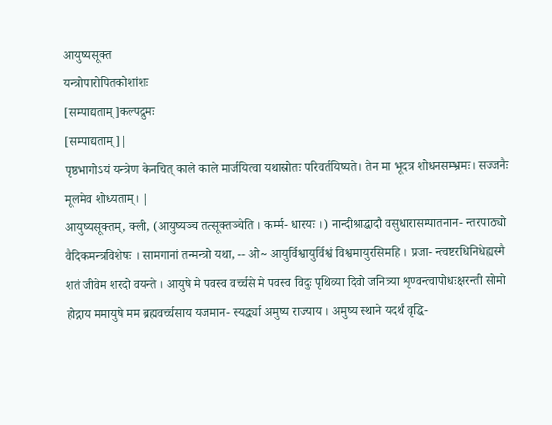आयुष्यसूक्त
यन्त्रोपारोपितकोशांशः
[सम्पाद्यताम्]कल्पद्रुमः
[सम्पाद्यताम्]|
पृष्ठभागोऽयं यन्त्रेण केनचित् काले काले मार्जयित्वा यथास्रोतः परिवर्तयिष्यते। तेन मा भूदत्र शोधनसम्भ्रमः। सज्जनैः मूलमेव शोध्यताम्। |
आयुष्यसूक्तम्, क्ली, (आयुष्यञ्च तत्सूक्तञ्चेति । कर्म्म- धारयः ।) नान्दीश्राद्धादौ वसुधारासम्पातनान- न्तरपाठ्यो वैदिकमन्त्रविशेषः । सामगानां तन्मन्त्रो यथा, -- ओ~ आयुर्विश्वायुर्विश्वं विश्वमायुरसिमहि । प्रजा- न्त्वष्टरधिनिधेह्यस्मै शतं जीवेम शरदो वयन्ते । आयुषे मे पवस्व वर्च्चसे मे पवस्व विदुः पृथिव्या दिवो जनित्र्या शृण्वन्त्वापोधःक्षरन्ती सोमो होद्गाय ममायुषे मम ब्रह्मवर्च्चसाय यजमान- स्यर्द्ध्या अमुष्य राज्याय । अमुष्य स्थाने यदर्थं वृद्धि-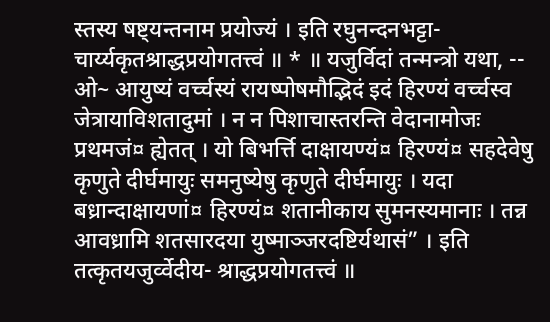स्तस्य षष्ट्यन्तनाम प्रयोज्यं । इति रघुनन्दनभट्टा- चार्य्यकृतश्राद्धप्रयोगतत्त्वं ॥ * ॥ यजुर्विदां तन्मन्त्रो यथा, -- ओ~ आयुष्यं वर्च्चस्यं रायष्पोषमौद्भिदं इदं हिरण्यं वर्च्चस्व जेत्रायाविशतादुमां । न न पिशाचास्तरन्ति वेदानामोजः प्रथमजं¤ ह्येतत् । यो बिभर्त्ति दाक्षायण्यं¤ हिरण्यं¤ सहदेवेषु कृणुते दीर्घमायुः समनुष्येषु कृणुते दीर्घमायुः । यदा बध्रान्दाक्षायणां¤ हिरण्यं¤ शतानीकाय सुमनस्यमानाः । तन्न आवध्रामि शतसारदया युष्माञ्जरदष्टिर्यथासं” । इति तत्कृतयजुर्व्वेदीय- श्राद्धप्रयोगतत्त्वं ॥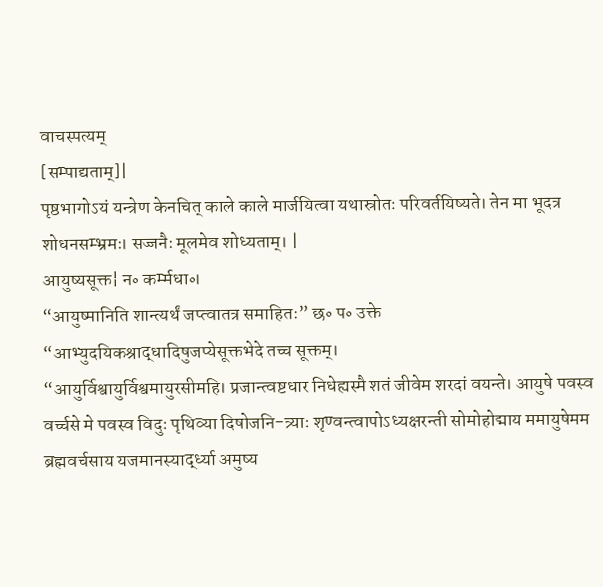वाचस्पत्यम्
[सम्पाद्यताम्]|
पृष्ठभागोऽयं यन्त्रेण केनचित् काले काले मार्जयित्वा यथास्रोतः परिवर्तयिष्यते। तेन मा भूदत्र शोधनसम्भ्रमः। सज्जनैः मूलमेव शोध्यताम्। |
आयुष्यसूक्त¦ न॰ कर्म्मधा॰।
“आयुष्मानिति शान्त्यर्थं जप्त्वातत्र समाहितः” छ॰ प॰ उक्ते
“आभ्युदयिकश्राद्धादिषुजप्येसूक्तभेदे तच्च सूक्तम्।
“आयुर्विश्वायुर्विश्वमायुरसीमहि। प्रजान्त्वष्टधार निधेह्यस्मै शतं जीवेम शरदां वयन्ते। आयुषे पवस्व वर्च्चसे मे पवस्व विदुः पृथिव्या दिषोजनि-त्र्याः शृण्वन्त्वापोऽध्यक्षरन्ती सोमोहोद्माय ममायुषेमम ब्रह्मवर्चसाय यजमानस्यार्द्ध्या अमुष्य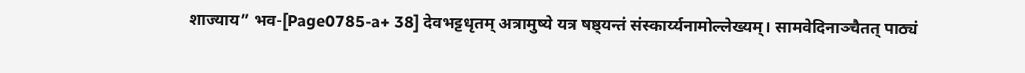शाज्याय” भव-[Page0785-a+ 38] देवभट्टधृतम् अत्रामुष्ये यत्र षष्ठ्यन्तं संस्कार्य्यनामोल्लेख्यम्। सामवेदिनाञ्चैतत् पाठ्यं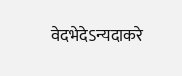वेदभेदेऽन्यदाकरे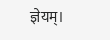ज्ञेयम्।